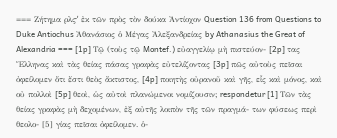=== Ζήτημα ρλϛʹ ἐκ τῶν πρὸς τὸν δούκα Ἀντίοχον Question 136 from Questions to Duke Antiochus Ἀθανάσιος ὁ Μέγας Ἀλεξανδρείας by Athanasius the Great of Alexandria === [1p] Τῷ (τοὺς τῷ Montef.) εὐαγγελίῳ μὴ πιστεύον‐ [2p] τας Ἕλληνας καὶ τὰς θείας πάσας γραφὰς εὐτελίζοντας [3p] πῶς αὐτοὺς πεῖσαι ὀφείλομεν ὅτι ἔστι θεὸς ἄκτιστος, [4p] ποιητὴς οὐρανοῦ καὶ γῆς, εἷς καὶ μόνος, καὶ οὐ πολλοὶ [5p] θεοὶ, ὡς αὐτοὶ πλανώμενοι νομίζουσιν; respondetur [1] Τῶν τὰς θείας γραφὰς μὴ δεχομένων, ἐξ αὐτῆς λοιπὸν τῆς τῶν πραγμά‐ των φύσεως περὶ θεολο‐ [5] γίας πεῖσαι ὀφείλομεν. ὁ‐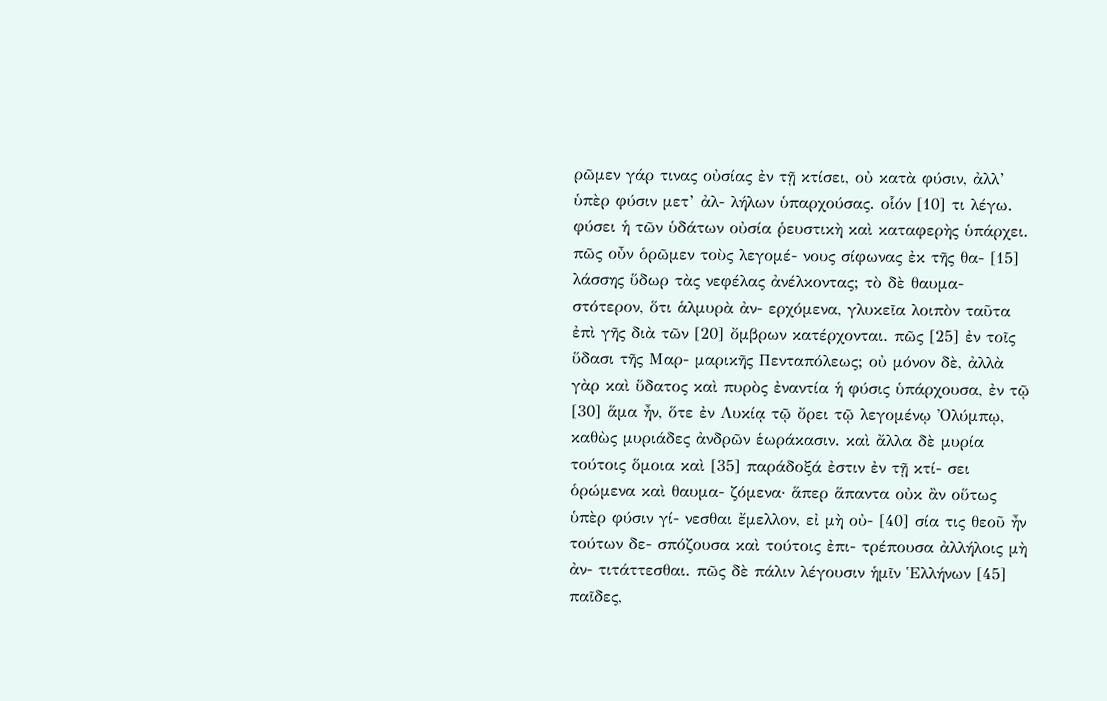ρῶμεν γάρ τινας οὐσίας ἐν τῇ κτίσει, οὐ κατὰ φύσιν, ἀλλ’ ὑπὲρ φύσιν μετ’ ἀλ‐ λήλων ὑπαρχούσας. οἷόν [10] τι λέγω. φύσει ἡ τῶν ὑδάτων οὐσία ῥευστικὴ καὶ καταφερὴς ὑπάρχει. πῶς οὖν ὁρῶμεν τοὺς λεγομέ‐ νους σίφωνας ἐκ τῆς θα‐ [15] λάσσης ὕδωρ τὰς νεφέλας ἀνέλκοντας; τὸ δὲ θαυμα‐ στότερον, ὅτι ἁλμυρὰ ἀν‐ ερχόμενα, γλυκεῖα λοιπὸν ταῦτα ἐπὶ γῆς διὰ τῶν [20] ὄμβρων κατέρχονται. πῶς [25] ἐν τοῖς ὕδασι τῆς Μαρ‐ μαρικῆς Πενταπόλεως; οὐ μόνον δὲ, ἀλλὰ γὰρ καὶ ὕδατος καὶ πυρὸς ἐναντία ἡ φύσις ὑπάρχουσα, ἐν τῷ [30] ἅμα ἦν, ὅτε ἐν Λυκίᾳ τῷ ὄρει τῷ λεγομένῳ Ὀλύμπῳ, καθὼς μυριάδες ἀνδρῶν ἑωράκασιν. καὶ ἄλλα δὲ μυρία τούτοις ὅμοια καὶ [35] παράδοξά ἐστιν ἐν τῇ κτί‐ σει ὁρώμενα καὶ θαυμα‐ ζόμενα· ἅπερ ἅπαντα οὐκ ἂν οὕτως ὑπὲρ φύσιν γί‐ νεσθαι ἔμελλον, εἰ μὴ οὐ‐ [40] σία τις θεοῦ ἦν τούτων δε‐ σπόζουσα καὶ τούτοις ἐπι‐ τρέπουσα ἀλλήλοις μὴ ἀν‐ τιτάττεσθαι. πῶς δὲ πάλιν λέγουσιν ἡμῖν Ἑλλήνων [45] παῖδες,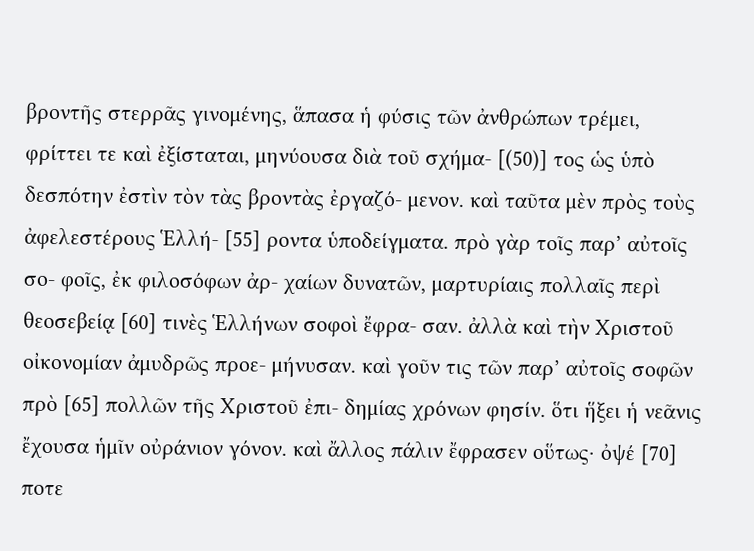βροντῆς στερρᾶς γινομένης, ἅπασα ἡ φύσις τῶν ἀνθρώπων τρέμει, φρίττει τε καὶ ἐξίσταται, μηνύουσα διὰ τοῦ σχήμα‐ [(50)] τος ὡς ὑπὸ δεσπότην ἐστὶν τὸν τὰς βροντὰς ἐργαζό‐ μενον. καὶ ταῦτα μὲν πρὸς τοὺς ἀφελεστέρους Ἑλλή‐ [55] ροντα ὑποδείγματα. πρὸ γὰρ τοῖς παρ’ αὐτοῖς σο‐ φοῖς, ἐκ φιλοσόφων ἀρ‐ χαίων δυνατῶν, μαρτυρίαις πολλαῖς περὶ θεοσεβείᾳ [60] τινὲς Ἑλλήνων σοφοὶ ἔφρα‐ σαν. ἀλλὰ καὶ τὴν Χριστοῦ οἰκονομίαν ἀμυδρῶς προε‐ μήνυσαν. καὶ γοῦν τις τῶν παρ’ αὐτοῖς σοφῶν πρὸ [65] πολλῶν τῆς Χριστοῦ ἐπι‐ δημίας χρόνων φησίν. ὅτι ἥξει ἡ νεᾶνις ἔχουσα ἡμῖν οὐράνιον γόνον. καὶ ἄλλος πάλιν ἔφρασεν οὕτως· ὀψέ [70] ποτε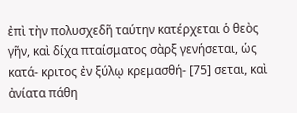ἐπὶ τὴν πολυσχεδῆ ταύτην κατέρχεται ὁ θεὸς γῆν, καὶ δίχα πταίσματος σὰρξ γενήσεται, ὡς κατά‐ κριτος ἐν ξύλῳ κρεμασθή‐ [75] σεται, καὶ ἀνίατα πάθη